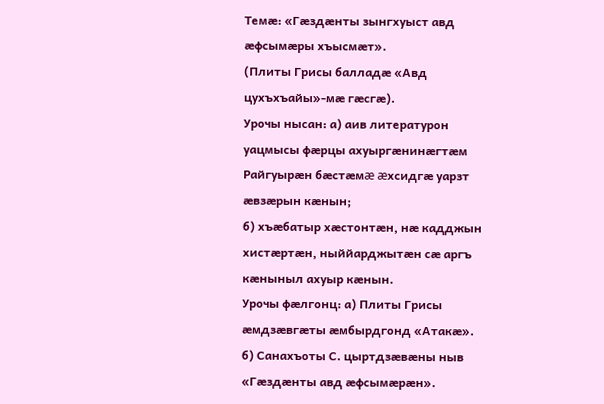Темæ: «Гæздæнты зынгхуыст авд æфсымæры хъысмæт».
(Плиты Грисы балладæ «Авд цухъхъайы»-мæ гæсгæ).
Урочы нысан: а) аив литературон уацмысы фæрцы ахуыргæнинæгтæм Райгуырæн бæстæмæ æхсидгæ уарзт æвзæрын кæнын;
б) хъæбатыр хæстонтæн, нæ кадджын хистæртæн, ныййарджытæн сæ аргъ кæныныл ахуыр кæнын.
Урочы фæлгонц: а) Плиты Грисы æмдзæвгæты æмбырдгонд «Атакæ».
б) Санахъоты С. цыртдзæвæны ныв «Гæздæнты авд æфсымæрæн».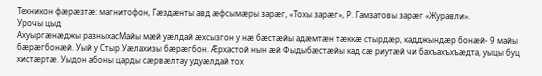Техникон фæрæзтæ: магнитофон, Гæздæнты авд æфсымæры зарæг, «Тохы зарæг», Р. Гамзатовы зарæг «Журавли».
Урочы цыд
Ахуыргæнæджы разныхасМайы мæй уæлдай æхсызгон у нæ бæстæйы адæмтæн тæккæ стырдæр, кадджындæр бонæй- 9 майы бæрæгбонæй. Уый у Стыр Уæлахизы бæрæгбон. Æрхастой нын æй Фыдыбæстæйы кад сæ риутæй чи бахъахъхъæдта, уыцы буц хистæртæ. Уыдон абоны царды сæрвæлтау удуæлдай тох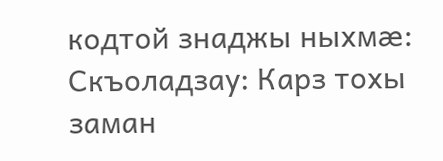кодтой знаджы ныхмæ:
Скъоладзау: Карз тохы заман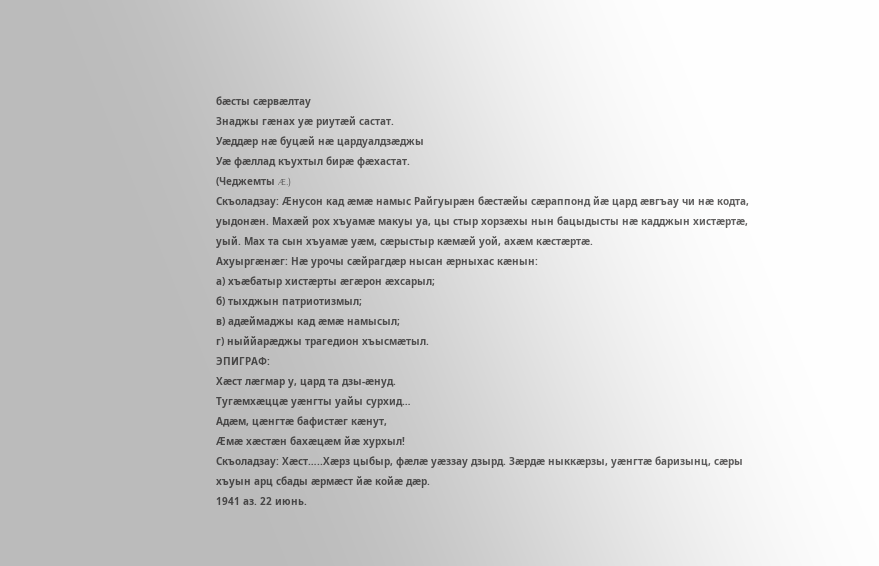бæсты сæрвæлтау
Знаджы гæнах уæ риутæй састат.
Уæддæр нæ буцæй нæ цардуалдзæджы
Уæ фæллад къухтыл бирæ фæхастат.
(Чеджемты Æ.)
Скъоладзау: Æнусон кад æмæ намыс Райгуырæн бæстæйы сæраппонд йæ цард æвгъау чи нæ кодта, уыдонæн. Махæй рох хъуамæ макуы уа, цы стыр хорзæхы нын бацыдысты нæ кадджын хистæртæ, уый. Мах та сын хъуамæ уæм, сæрыстыр кæмæй уой, ахæм кæстæртæ.
Ахуыргæнæг: Нæ урочы сæйрагдæр нысан æрныхас кæнын:
а) хъæбатыр хистæрты æгæрон æхсарыл;
б) тыхджын патриотизмыл;
в) адæймаджы кад æмæ намысыл;
г) ныййарæджы трагедион хъысмæтыл.
ЭПИГРАФ:
Хæст лæгмар у, цард та дзы-æнуд.
Тугæмхæццæ уæнгты уайы сурхид…
Адæм, цæнгтæ бафистæг кæнут,
Æмæ хæстæн бахæцæм йæ хурхыл!
Скъоладзау: Хæст…..Хæрз цыбыр, фæлæ уæззау дзырд. Зæрдæ ныккæрзы, уæнгтæ баризынц, сæры хъуын арц сбады æрмæст йæ койæ дæр.
1941 аз. 22 июнь.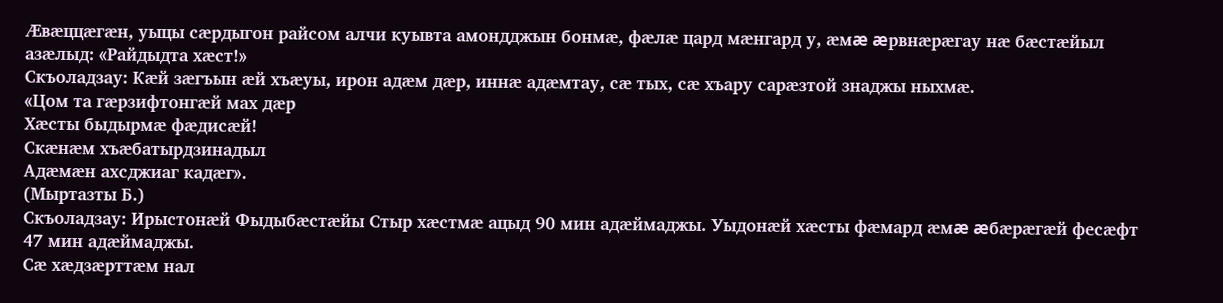Æвæццæгæн, уыцы сæрдыгон райсом алчи куывта амондджын бонмæ, фæлæ цард мæнгард у, æмæ æрвнæрæгау нæ бæстæйыл азæлыд: «Райдыдта хæст!»
Скъоладзау: Кæй зæгъын æй хъæуы, ирон адæм дæр, иннæ адæмтау, сæ тых, сæ хъару сарæзтой знаджы ныхмæ.
«Цом та гæрзифтонгæй мах дæр
Хæсты быдырмæ фæдисæй!
Скæнæм хъæбатырдзинадыл
Адæмæн ахсджиаг кадæг».
(Мыртазты Б.)
Скъоладзау: Ирыстонæй Фыдыбæстæйы Стыр хæстмæ ацыд 90 мин адæймаджы. Уыдонæй хæсты фæмард æмæ æбæрæгæй фесæфт 47 мин адæймаджы.
Сæ хæдзæрттæм нал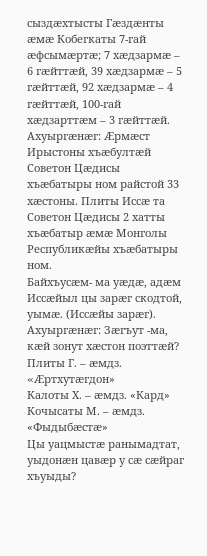сыздæхтысты Гæздæнты æмæ Кобегкаты 7-гай æфсымæртæ; 7 хæдзармæ – 6 гæйттæй, 39 хæдзармæ – 5 гæйттæй, 92 хæдзармæ – 4 гæйттæй, 100-гай хæдзарттæм – 3 гæйттæй.
Ахуыргæнæг: Æрмæст Ирыстоны хъæбултæй Советон Цæдисы хъæбатыры ном райстой 33 хæстоны. Плиты Иссæ та Советон Цæдисы 2 хатты хъæбатыр æмæ Монголы Республикæйы хъæбатыры ном.
Байхъусæм- ма уæдæ, адæм Иссæйыл цы зарæг скодтой, уымæ. (Иссæйы зарæг).
Ахуыргæнæг: Зæгъут -ма, кæй зонут хæстон поэттæй?
Плиты Г. – æмдз. «Æртхутæгдон»
Калоты Х. – æмдз. «Кард»
Кочысаты М. – æмдз. «Фыдыбæстæ»
Цы уацмыстæ ранымадтат, уыдонæн цавæр у сæ сæйраг хъуыды?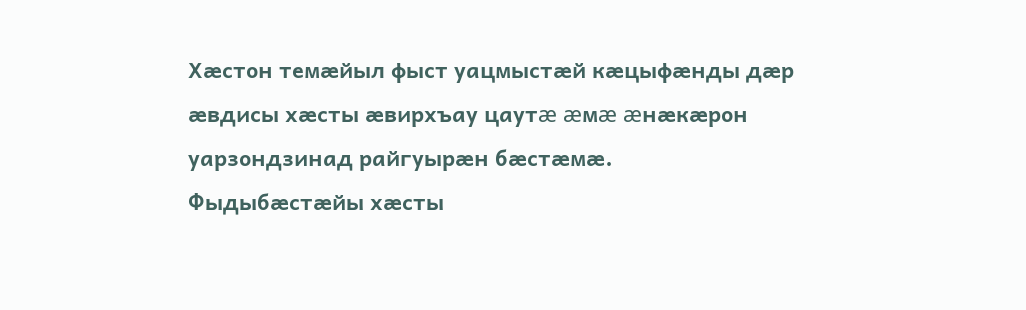Хæстон темæйыл фыст уацмыстæй кæцыфæнды дæр æвдисы хæсты æвирхъау цаутæ æмæ æнæкæрон уарзондзинад райгуырæн бæстæмæ.
Фыдыбæстæйы хæсты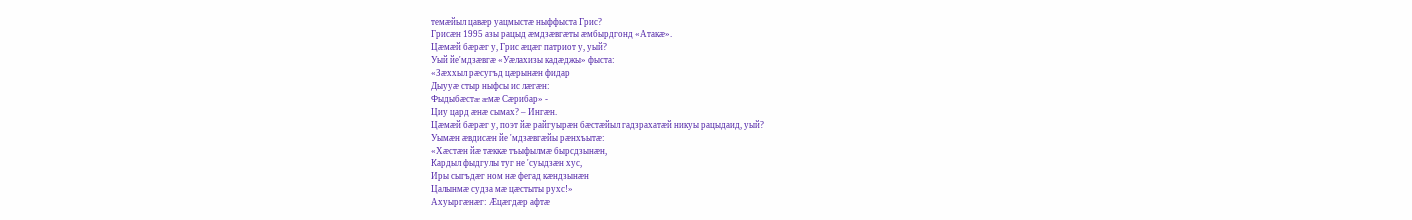темæйыл цавæр уацмыстæ ныффыста Грис?
Грисæн 1995 азы рацыд æмдзæвгæты æмбырдгонд «Атакæ».
Цæмæй бæрæг у, Грис æцæг патриот у, уый?
Уый йе'мдзæвгæ «Уæлахизы кадæджы» фыста:
«Зæххыл рæсугъд цæрынæн фидар
Дыууæ стыр ныфсы ис лæгæн:
Фыдыбæстæ æмæ Сæрибар» -
Циу цард æнæ сымах? – Ингæн.
Цæмæй бæрæг у, поэт йæ райгуырæн бæстæйыл гадзрахатæй никуы рацыдаид, уый?
Уымæн æвдисæн йе 'мдзæвгæйы рæнхъытæ:
«Хæстæн йæ тæккæ тъыфылмæ бырсдзынæн,
Кардыл фыдгулы туг не 'суыдзæн хус,
Иры сыгъдæг ном нæ фегад кæндзынæн
Цалынмæ судза мæ цæстыты рухс!»
Ахуыргæнæг: Æцæгдæр афтæ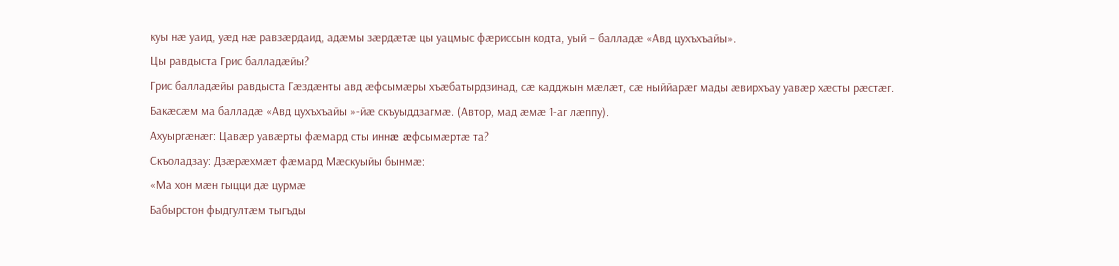куы нæ уаид, уæд нæ равзæрдаид, адæмы зæрдæтæ цы уацмыс фæриссын кодта, уый – балладæ «Авд цухъхъайы».
Цы равдыста Грис балладæйы?
Грис балладæйы равдыста Гæздæнты авд æфсымæры хъæбатырдзинад, сæ кадджын мæлæт, сæ ныййарæг мады æвирхъау уавæр хæсты рæстæг.
Бакæсæм ма балладæ «Авд цухъхъайы »-йæ скъуыддзагмæ. (Автор, мад æмæ 1-аг лæппу).
Ахуыргæнæг: Цавæр уавæрты фæмард сты иннæ æфсымæртæ та?
Скъоладзау: Дзæрæхмæт фæмард Мæскуыйы бынмæ:
«Ма хон мæн гыцци дæ цурмæ
Бабырстон фыдгултæм тыгъды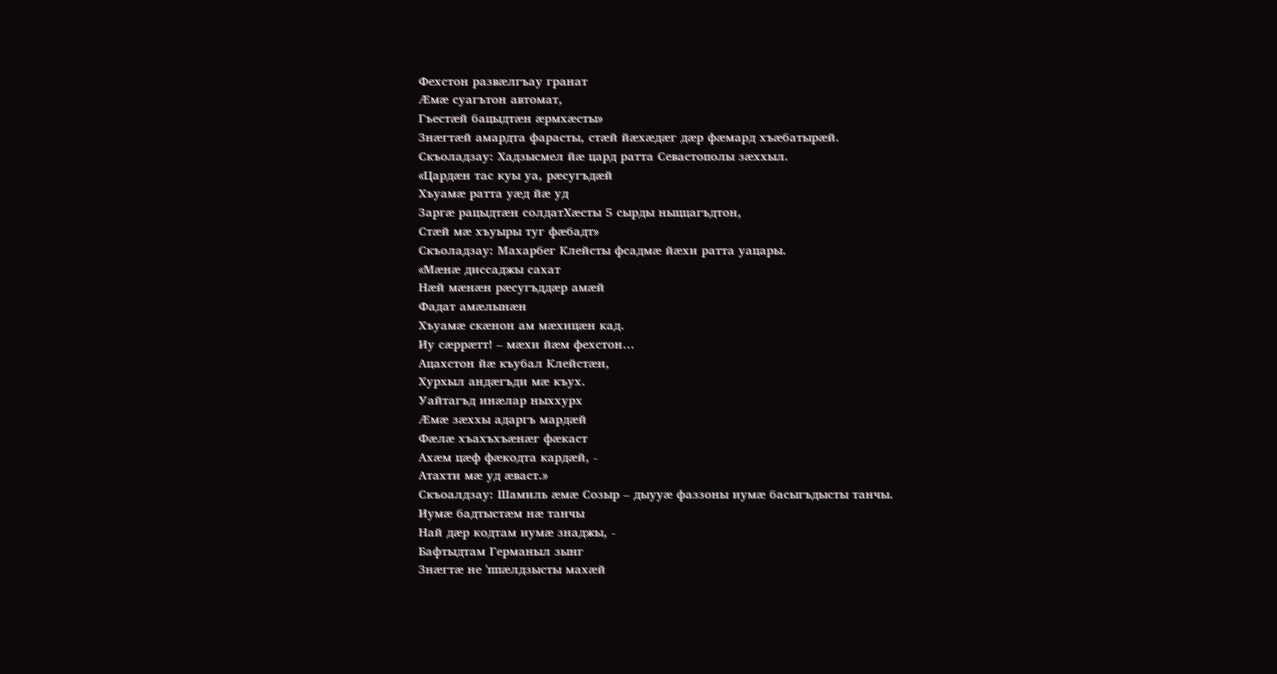Фехстон развæлгъау гранат
Æмæ суагътон автомат,
Гъестæй бацыдтæн æрмхæсты»
Знæгтæй амардта фарасты, стæй йæхæдæг дæр фæмард хъæбатырæй.
Скъоладзау: Хадзысмел йæ цард ратта Севастополы зæххыл.
«Цардæн тас куы уа, рæсугъдæй
Хъуамæ ратта уæд йæ уд
Заргæ рацыдтæн солдатХæсты 5 сырды ныццагъдтон,
Стæй мæ хъуыры туг фæбадт»
Скъоладзау: Махарбег Клейсты фсадмæ йæхи ратта уацары.
«Мæнæ диссаджы сахат
Нæй мæнæн рæсугъддæр амæй
Фадат амæлынæн
Хъуамæ скæнон ам мæхицæн кад.
Иу сæррæтт! – мæхи йæм фехстон…
Ацахстон йæ къубал Клейстæн,
Хурхыл андæгъди мæ къух.
Уайтагъд инæлар ныххурх
Æмæ зæххы адаргъ мардæй
Фæлæ хъахъхъæнæг фæкаст
Ахæм цæф фæкодта кардæй, -
Атахти мæ уд æваст.»
Скъоалдзау: Шамиль æмæ Созыр – дыууæ фаззоны иумæ басыгъдысты танчы.
Иумæ бадтыстæм нæ танчы
Най дæр кодтам иумæ знаджы, -
Бафтыдтам Германыл зынг
Знæгтæ не 'ппæлдзысты махæй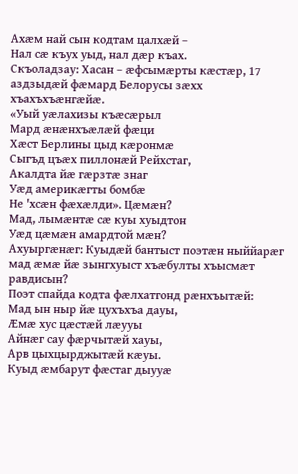Ахæм най сын кодтам цалхæй –
Нал сæ къух уыд, нал дæр къах.
Скъоладзау: Хасан – æфсымæрты кæстæр, 17 аздзыдæй фæмард Белорусы зæхх хъахъхъæнгæйæ.
«Уый уæлахизы къæсæрыл
Мард æнæнхъæлæй фæци
Хæст Берлины цыд кæронмæ
Сыгъд цъæх пиллонæй Рейхстаг,
Акалдта йæ гæрзтæ знаг
Уæд америкæгты бомбæ
Не 'хсæн фæхæлди». Цæмæн?
Мад, лымæнтæ сæ куы хуыдтон
Уæд цæмæн амардтой мæн?
Ахуыргæнæг: Куыдæй бантыст поэтæн ныййарæг мад æмæ йæ зынгхуыст хъæбулты хъысмæт равдисын?
Поэт спайда кодта фæлхатгонд рæнхъытæй:
Мад ын ныр йæ цухъхъа дауы,
Æмæ хус цæстæй лæууы
Айнæг сау фæрчытæй хауы,
Арв цыхцырджытæй кæуы.
Куыд æмбарут фæстаг дыууæ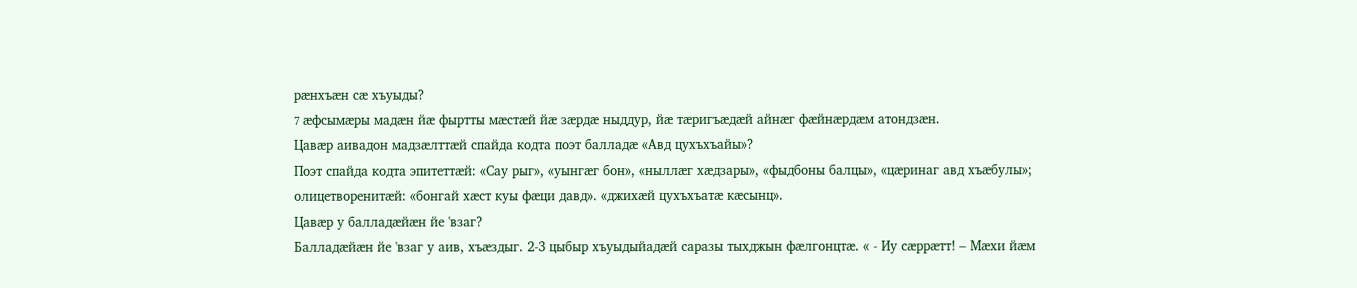рæнхъæн сæ хъуыды?
7 æфсымæры мадæн йæ фыртты мæстæй йæ зæрдæ ныддур, йæ тæригъæдæй айнæг фæйнæрдæм атондзæн.
Цавæр аивадон мадзæлттæй спайда кодта поэт балладæ «Авд цухъхъайы»?
Поэт спайда кодта эпитеттæй: «Сау рыг», «уынгæг бон», «ныллæг хæдзары», «фыдбоны балцы», «цæринаг авд хъæбулы»; олицетворенитæй: «бонгай хæст куы фæци давд». «джихæй цухъхъатæ кæсынц».
Цавæр у балладæйæн йе 'взаг?
Балладæйæн йе 'взаг у аив, хъæздыг. 2-3 цыбыр хъуыдыйадæй саразы тыхджын фæлгонцтæ. « - Иу сæррæтт! – Мæхи йæм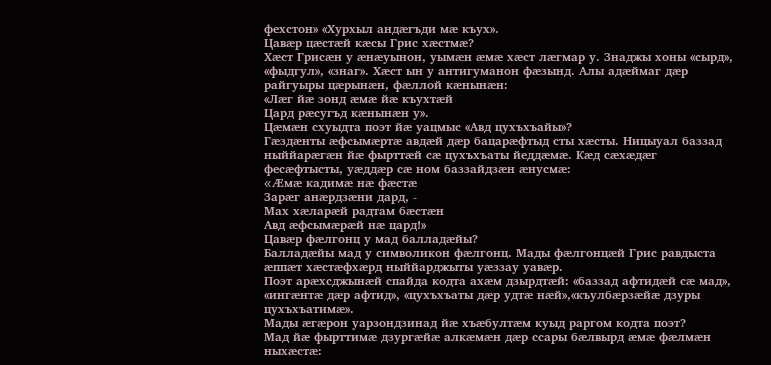фехстон» «Хурхыл андæгъди мæ къух».
Цавæр цæстæй кæсы Грис хæстмæ?
Хæст Грисæн у æнæуынон, уымæн æмæ хæст лæгмар у. Знаджы хоны «сырд», «фыдгул», «знаг». Хæст ын у антигуманон фæзынд. Алы адæймаг дæр райгуыры цæрынæн, фæллой кæнынæн:
«Лæг йæ зонд æмæ йæ къухтæй
Цард рæсугъд кæнынæн у».
Цæмæн схуыдта поэт йæ уацмыс «Авд цухъхъайы»?
Гæздæнты æфсымæртæ авдæй дæр бацарæфтыд сты хæсты. Ницыуал баззад ныййарæгæн йæ фырттæй сæ цухъхъаты йеддæмæ. Кæд сæхæдæг фесæфтысты, уæддæр сæ ном баззайдзæн æнусмæ:
«Æмæ кадимæ нæ фæстæ
Зарæг анæрдзæни дард, -
Мах хæларæй радтам бæстæн
Авд æфсымæрæй нæ цард!»
Цавæр фæлгонц у мад балладæйы?
Балладæйы мад у символикон фæлгонц. Мады фæлгонцæй Грис равдыста æппæт хæстæфхæрд ныййарджыты уæззау уавæр.
Поэт арæхсджынæй спайда кодта ахæм дзырдтæй: «баззад афтидæй сæ мад», «ингæнтæ дæр афтид», «цухъхъаты дæр удтæ нæй»,«къулбæрзæйæ дзуры цухъхъатимæ».
Мады æгæрон уарзондзинад йæ хъæбултæм куыд раргом кодта поэт?
Мад йæ фырттимæ дзургæйæ алкæмæн дæр ссары бæлвырд æмæ фæлмæн ныхæстæ: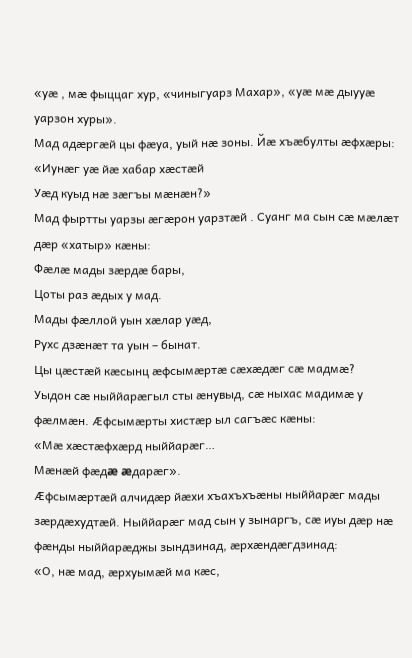«уæ , мæ фыццаг хур, «чиныгуарз Махар», «уæ мæ дыууæ уарзон хуры».
Мад адæргæй цы фæуа, уый нæ зоны. Йæ хъæбулты æфхæры:
«Иунæг уæ йæ хабар хæстæй
Уæд куыд нæ зæгъы мæнæн?»
Мад фыртты уарзы æгæрон уарзтæй . Суанг ма сын сæ мæлæт дæр «хатыр» кæны:
Фæлæ мады зæрдæ бары,
Цоты раз æдых у мад.
Мады фæллой уын хæлар уæд,
Рухс дзæнæт та уын – бынат.
Цы цæстæй кæсынц æфсымæртæ сæхæдæг сæ мадмæ?
Уыдон сæ ныййарæгыл сты æнувыд, сæ ныхас мадимæ у фæлмæн. Æфсымæрты хистæр ыл сагъæс кæны:
«Мæ хæстæфхæрд ныййарæг…
Мæнæй фæдæ æдарæг».
Æфсымæртæй алчидæр йæхи хъахъхъæны ныййарæг мады зæрдæхудтæй. Ныййарæг мад сын у зынаргъ, сæ иуы дæр нæ фæнды ныййарæджы зындзинад, æрхæндæгдзинад:
«О, нæ мад, æрхуымæй ма кæс,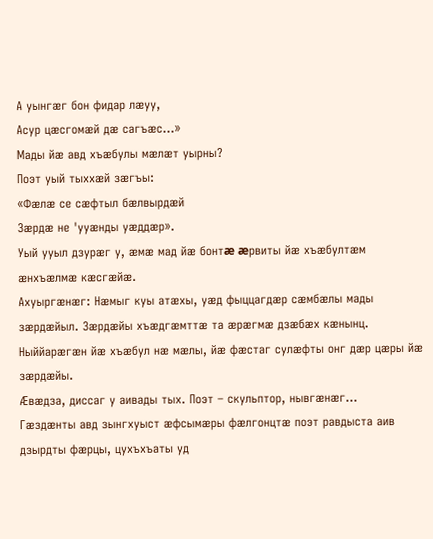А уынгæг бон фидар лæуу,
Асур цæсгомæй дæ сагъæс…»
Мады йæ авд хъæбулы мæлæт уырны?
Поэт уый тыххæй зæгъы:
«Фæлæ се сæфтыл бæлвырдæй
Зæрдæ не 'ууæнды уæддæр».
Уый ууыл дзурæг у, æмæ мад йæ бонтæ æрвиты йæ хъæбултæм æнхъæлмæ кæсгæйæ.
Ахуыргæнæг: Нæмыг куы атæхы, уæд фыццагдæр сæмбæлы мады зæрдæйыл. Зæрдæйы хъæдгæмттæ та æрæгмæ дзæбæх кæнынц. Ныййарæгæн йæ хъæбул нæ мæлы, йæ фæстаг сулæфты онг дæр цæры йæ зæрдæйы.
Æвæдза, диссаг у аивады тых. Поэт – скульптор, нывгæнæг…
Гæздæнты авд зынгхуыст æфсымæры фæлгонцтæ поэт равдыста аив дзырдты фæрцы, цухъхъаты уд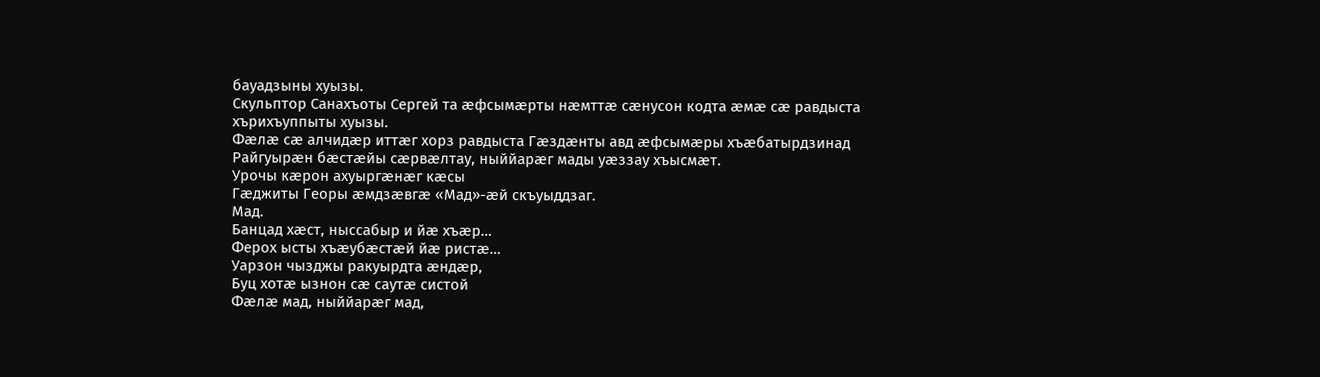бауадзыны хуызы.
Скульптор Санахъоты Сергей та æфсымæрты нæмттæ сæнусон кодта æмæ сæ равдыста хърихъуппыты хуызы.
Фæлæ сæ алчидæр иттæг хорз равдыста Гæздæнты авд æфсымæры хъæбатырдзинад Райгуырæн бæстæйы сæрвæлтау, ныййарæг мады уæззау хъысмæт.
Урочы кæрон ахуыргæнæг кæсы
Гæджиты Георы æмдзæвгæ «Мад»-æй скъуыддзаг.
Мад.
Банцад хæст, ныссабыр и йæ хъæр…
Ферох ысты хъæубæстæй йæ ристæ…
Уарзон чызджы ракуырдта æндæр,
Буц хотæ ызнон сæ саутæ систой
Фæлæ мад, ныййарæг мад,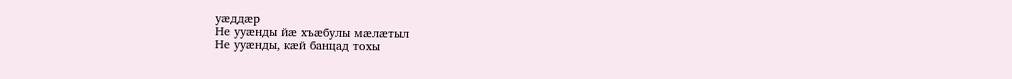уæддæр
Не ууæнды йæ хъæбулы мæлæтыл
Не ууæнды, кæй банцад тохы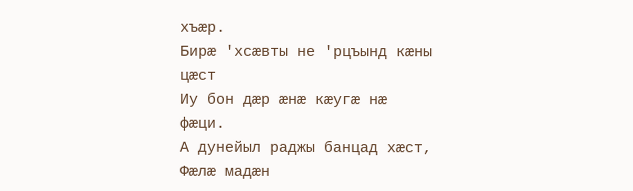хъæр.
Бирæ 'хсæвты не 'рцъынд кæны цæст
Иу бон дæр æнæ кæугæ нæ фæци.
А дунейыл раджы банцад хæст,
Фæлæ мадæн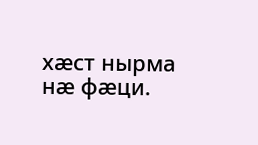хæст нырма нæ фæци.